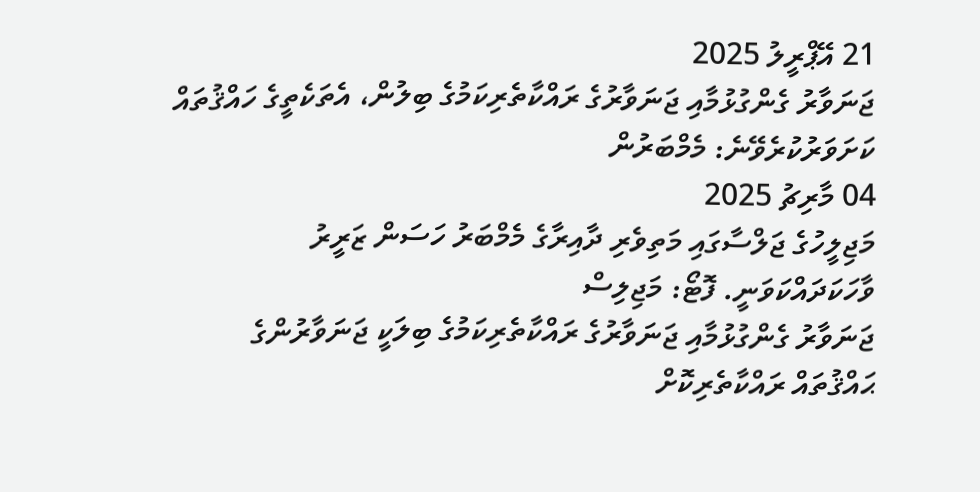21 އޭޕްރީލު 2025
ޖަނަވާރު ގެންގުޅުމާއި ޖަނަވާރުގެ ރައްކާތެރިކަމުގެ ބިލުން، އެތަކެތީގެ ހައްޤުތައް ކަށަވަރުކުރެވޭނެ: މެމްބަރުން
04 މާރިޗު 2025
މަޖިލީހުގެ ޖަލްސާގައި މަތިވެރި ދާއިރާގެ މެމްބަރު ހަސަން ޒަރީރު ވާހަކަދައްކަވަނީ. ފޮޓޯ: މަޖިލިސް
ޖަނަވާރު ގެންގުޅުމާއި ޖަނަވާރުގެ ރައްކާތެރިކަމުގެ ބިލަކީ ޖަނަވާރުންގެ ޙައްޤުތައް ރައްކާތެރިކޮށް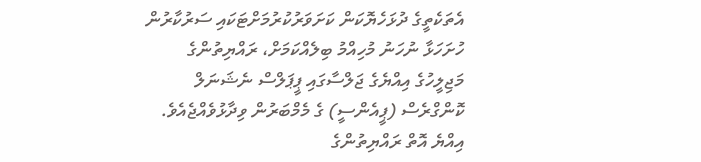އެތަކެތީގެ ދުޅަހެޔޮކަން ކަށަވަރުކުރުމަށްޓަކައި ސަރުކާރުން ހުށަހަޅާ ނުހަނު މުހިއްމު ބިލެއްކަމަށް، ރައްޔިތުންގެ މަޖިލީހުގެ އިއްޔެގެ ޖަލްސާގައި ޕީޕަލްސް ނެޝަނަލް ކޮންގްރެސް (ޕީއެންސީ) ގެ މެމްބަރުން ވިދާޅުވެއްޖެއެވެ.
އިއްޔެ އޮތް ރައްޔިތުންގެ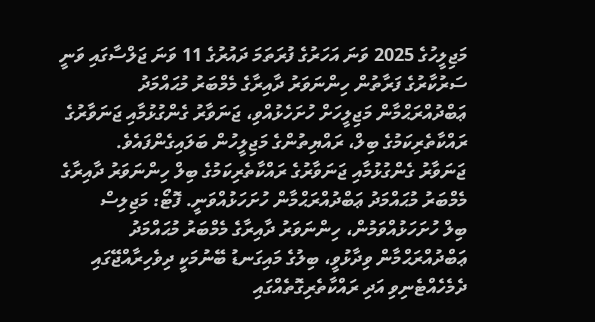މަޖިލީހުގެ 2025 ވަނަ އަހަރުގެ ފުރަތަމަ ދައުރުގެ 11 ވަނަ ޖަލްސާގައި ވަނީ ސަރުކާރުގެ ފަރާތުން ހިންނަވަރު ދާއިރާގެ މެމްބަރު މުޙައްމަދު ޢަބްދުއްރަޙްމާން މަޖިލީހަށް ހުށަހެޅުއްވި، ޖަނަވާރު ގެންގުޅުމާއި ޖަނަވާރުގެ ރައްކާތެރިކަމުގެ ބިލް، ރައްޔިތުންގެ މަޖިލީހުން ބަލައިގެންފައެވެ.
ޖަނަވާރު ގެންގުޅުމާއި ޖަނަވާރުގެ ރައްކާތެރިކަމުގެ ބިލް ހިންނަވަރު ދާއިރާގެ މެމްބަރު މުޙައްމަދު ޢަބްދުއްރަޙްމާން ހުށަހަޅުއްވަނީ. ފޮޓޯ: މަޖިލިސް
ބިލް ހުށަހަޅުއްވަމުން، ހިންނަވަރު ދާއިރާގެ މެމްބަރު މުޙައްމަދު ޢަބްދުއްރަޙްމާން ވިދާޅުވީ، ބިލުގެ މައިގަނޑު ބޭނުމަކީ ދިވެހިރާއްޖޭގައި ދެމެހެއްޓެނިވި އަދި ރައްކާތެރިގޮތެއްގައި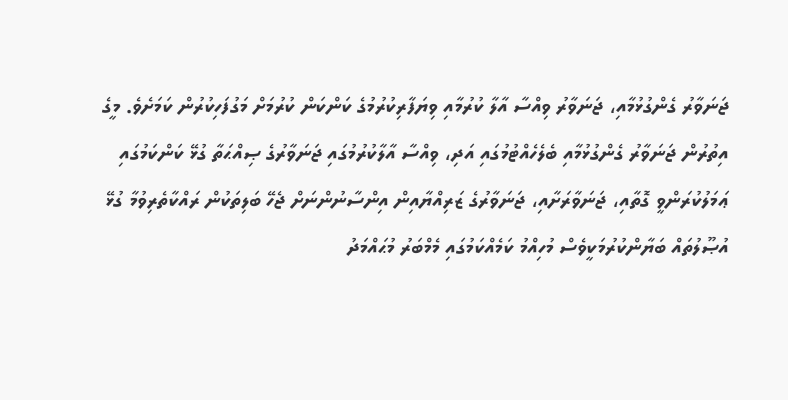ޖަނަވާރު ގެންގުޅުމާއި، ޖަނަވާރު ވިއްސާ އާލާ ކުރުމާއި ވިޔަފާރިކުރުމުގެ ކަންކަން ކުރުމަށް މަގުފަހިކުރުން ކަމަށެވެ. މީގެ އިތުރުން ޖަނަވާރު ގެންގުޅުމާއި ބެލެހެއްޓުމުގައި އަދި، ވިއްސާ އާލާކުރުމުގައި ޖަނަވާރުގެ ޞިއްޙަތާ ގުޅޭ ކަންކަމުގައި ޢަމަލުކުރަންވީ ގޮތާއި، ޖަނަވާރަށާއި، ޖަނަވާރުގެ ޒަރިއްޔާއިން އިންސާނުންނަށް ޖެހޭ ބަލިތަކުން ރައްކާތެރިވުމާ ގުޅޭ އުޞޫލުތައް ބަޔާންކުރުމަކީވެސް މުހިއްމު ކަމެއްކަމުގައި މެމްބަރު މުޙައްމަދު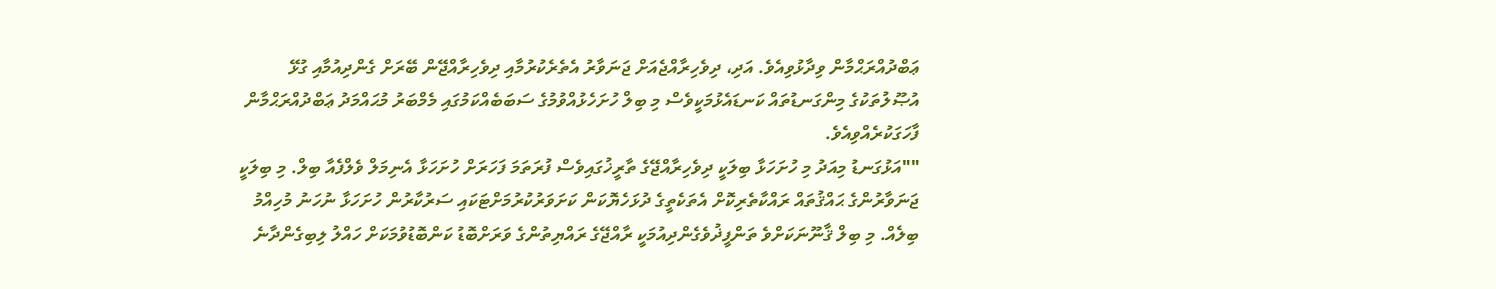ޢަބްދުއްރަޙްމާން ވިދާޅުވިއެވެ. އަދި، ދިވެހިރާއްޖެއަށް ޖަނަވާރު އެތެރެކުރުމާއި ދިވެހިރާއްޖޭން ބޭރަށް ގެންދިއުމާއި ގުޅޭ އުޞޫލުތަކުގެ މިންގަނޑުތައް ކަނޑައެޅުމަކީވެސް މި ބިލް ހުށަހެޅުއްވުމުގެ ސަބަބެއްކަމުގައި މެމްބަރު މުޙައްމަދު ޢަބްދުއްރަޙްމާން ފާހަގަކުރެއްވިއެވެ.
""އަޅުގަނޑު މިއަދު މި ހުށަހަޅާ ބިލަކީ ދިވެހިރާއްޖޭގެ ތާރީޚުގައިވެސް ފުރަތަމަ ފަހަރަށް ހުށަހަޅާ އެނިމަލް ވެލްފެއާ ބިލް. މި ބިލަކީ ޖަނަވާރުންގެ ޙައްޤުތައް ރައްކާތެރިކޮށް އެތަކެތީގެ ދުޅަހެޔޮކަން ކަށަވަރުކުރުމަށްޓަކައި ސަރުކާރުން ހުށަހަޅާ ނުހަނު މުހިއްމު ބިލެއް. މި ބިލް ޤާނޫނަކަށްވެ ތަންފީޛުވެގެންދިއުމަކީ ރާއްޖޭގެ ރައްޔިތުންގެ ވަރަށްބޮޑު ކަންބޮޑުވުމަކަށް ހައްލު ލިބިގެންދާނެ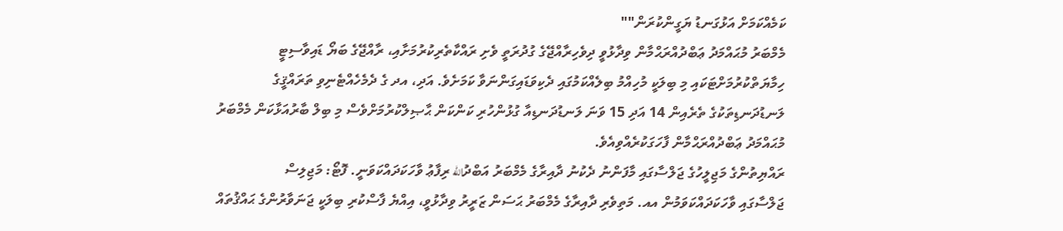ކަމެއްކަމަށް އަޅުގަނޑު ޔަގީންކުރަން""
މެމްބަރު މުޙައްމަދު ޢަބްދުއްރަޙްމާން ވިދާޅުވީ ދިވެހިރާއްޖޭގެ ގުދުރަތީ ވެށި ރައްކާތެރިކުރުމަށާއި، ރާއްޖޭގެ ބަޔޯ ޑައިވާސިޓީ ހިމާޔަތްކުރުމަށްޓަކައި މި ބިލަކީ މުހިއްމު ބިލެއްކަމުގައި ދެކިވަޑައިގަންނަވާ ކަމަށެވެ. އަދި، އދ ގެ ދެމެހެއްޓެނިވި ތަރައްޤީގެ ލަނޑުދަނޑިތަކުގެ ތެރެއިން 14 އަދި 15 ވަނަ ލަނޑުދަނޑިއާ ގުޅުންހުރި ކަންކަން ޙާޞިލްކުރުމަށްވެސް މި ބިލް ބާރުއަޅާކަން މެމްބަރު މުޙައްމަދު ޢަބްދުއްރަޙްމާން ފާހަގަކުރެއްވިއެވެ.
ރައްޔިތުންގެ މަޖިލީހުގެ ޖަލްސާގައި މާފަންނު ދެކުނު ދާއިރާގެ މެމްބަރު އަބްދުالله ރިފާޢު ވާހަކަދައްކަވަނީ. ފޮޓޯ: މަޖިލިސް
ޖަލްސާގައި ވާހަކަދައްކަވަމުން އއ. މަތިވެރި ދާއިރާގެ މެމްބަރު ޙަސަން ޒަރީރު ވިދާޅުވީ، އިއްޔެ ފާސްކުރި ބިލަކީ ޖަނަވާރުންގެ ޙައްޤުތައް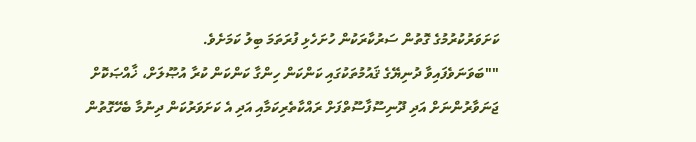ކަށަވަރުކުރުމުގެ ގޮތުން ސަރުކާރަކުން ހުށަހެޅި ފުރަތަމަ ބިލު ކަމަށެވެ.
""ބަވަނަވެފައިވާ ދުނިޔޭގެ ޤައުމުތަކުގައި ކަންކަން ހިންގާ ކަންކަން ކުރާ އުޞޫލަށް، ޚާއްޞަކޮށް ޖަނަވާރުންނަށް އަދި ދޫނިސޫފާސޫތްފަށް ރައްކާތެރިކަމާއި އަދި އެ ކަށަވަރުކަން ދިނުމާ ބެހޭގޮތުން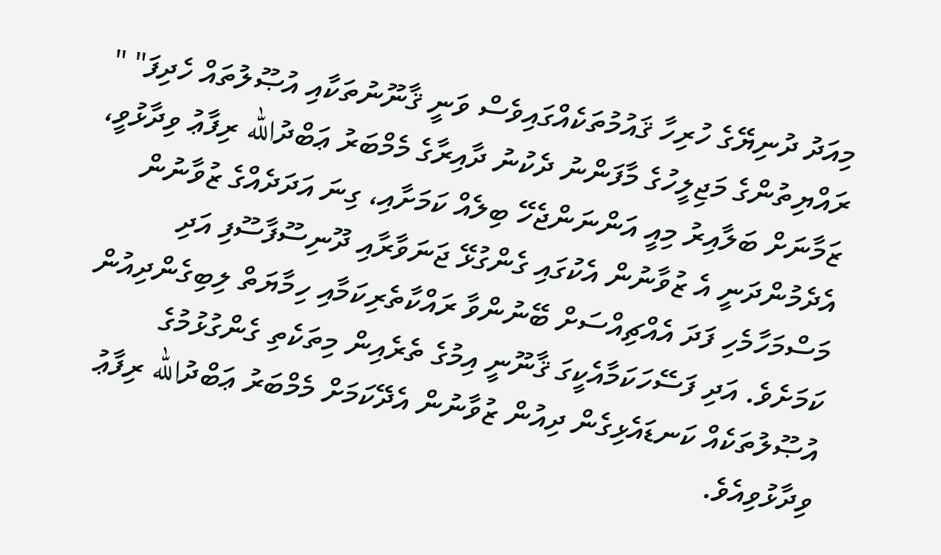މިއަދު ދުނިޔޭގެ ހުރިހާ ޤައުމުތަކެއްގައިވެސް ވަނީ ޤާނޫނުތަކާއި އުޞޫލުތައް ހެދިފަ" "
ރައްޔިތުންގެ މަޖިލީހުގެ މާފަންނު ދެކުނު ދާއިރާގެ މެމްބަރު ޢަބްދުالله ރިފާޢު ވިދާޅުވީ، ޒަމާނަށް ބަލާއިރު މިއީ އަންނަންޖެހޭ ބިލެއް ކަމަށާއި، ގިނަ އަދަދެއްގެ ޒުވާނުން އެދެމުންދަނީ އެ ޒުވާނުން އެކުގައި ގެންގުޅޭ ޖަނަވާރާއި ދޫނިސޫފާސޫފި އަދި މަސްމަހާމެހި ފަދަ އެއްޗިއްސަށް ބޭނުންވާ ރައްކާތެރިކަމާއި ހިމާޔަތް ލިބިގެންދިއުން ކަމަށެވެ. އަދި ފަސޭހަކަމާއެކީގަ ޤާނޫނީ އިމުގެ ތެރެއިން މިތަކެތި ގެންގުޅުމުގެ އުޞޫލުތަކެއް ކަނޑައެޅިގެން ދިއުން ޒުވާނުން އެދޭކަމަށް މެމްބަރު ޢަބްދުالله ރިފާޢު ވިދާޅުވިއެވެ.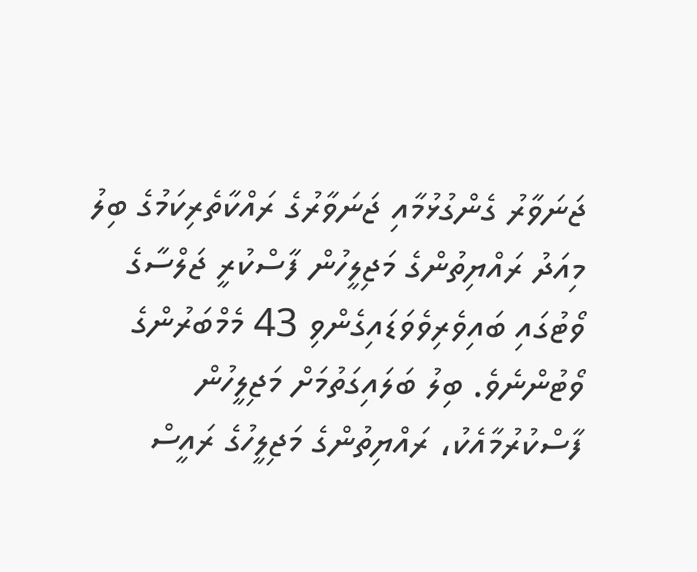ޖަނަވާރު ގެންގުޅުމާއި ޖަނަވާރުގެ ރައްކާތެރިކަމުގެ ބިލު މިއަދު ރައްޔިތުންގެ މަޖިލީހުން ފާސްކުރީ ޖަލްސާގެ ވޯޓުގައި ބައިވެރިވެވަޑައިގެންވި 43 މެމްބަރުންގެ ވޯޓުންނެވެ. ބިލު ބަލައިގަތުމަށް މަޖިލީހުން ފާސްކުރުމާއެކު، ރައްޔިތުންގެ މަޖިލީހުގެ ރައީސް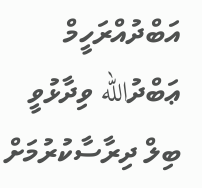އަބްދުއްރަހީމް ޢަބްދުالله ވިދާޅުވީ ބިލް ދިރާސާކުރުމަށް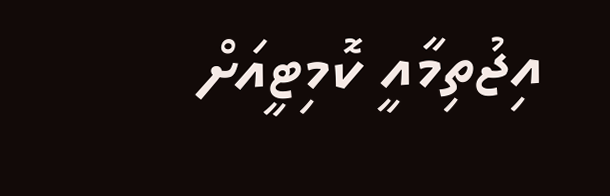އިޖުތިމާއީ ކޮމިޓީއަށް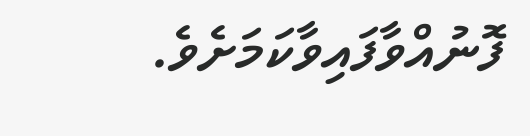ފޮނުއްވާފައިވާކަމަށެވެ.